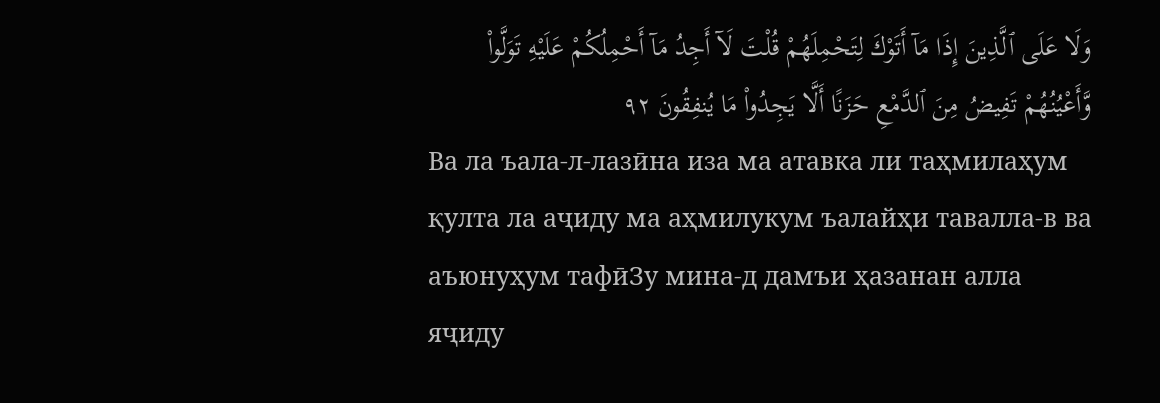وَلَا عَلَى ٱلَّذِينَ إِذَا مَآ أَتَوْكَ لِتَحْمِلَهُمْ قُلْتَ لَآ أَجِدُ مَآ أَحْمِلُكُمْ عَلَيْهِ تَوَلَّوا۟ وَّأَعْيُنُهُمْ تَفِيضُ مِنَ ٱلدَّمْعِ حَزَنًا أَلَّا يَجِدُوا۟ مَا يُنفِقُونَ ٩٢
Ва ла ъала-л-лазӣна иза ма атавка ли таҳмилаҳум қулта ла аҷиду ма аҳмилукум ъалайҳи тавалла-в ва аъюнуҳум тафӣЗу мина-д дамъи ҳазанан алла яҷиду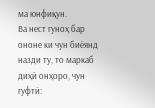ма юнфиқун.
Ва нест гуноҳ бар ононе ки чун биёянд назди ту, то маркаб диҳӣ онҳоро, чун гуфтӣ: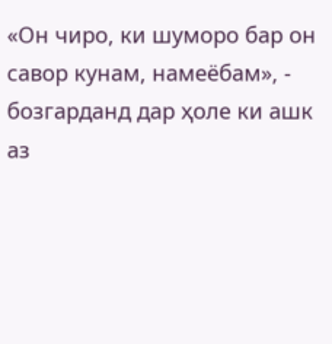«Он чиро, ки шуморо бар он савор кунам, намеёбам», - бозгарданд дар ҳоле ки ашк аз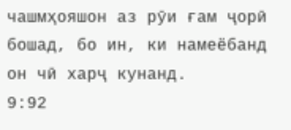чашмҳояшон аз рӯи ғам ҷорӣ бошад, бо ин, ки намеёбанд он чӣ харҷ кунанд.
9:92